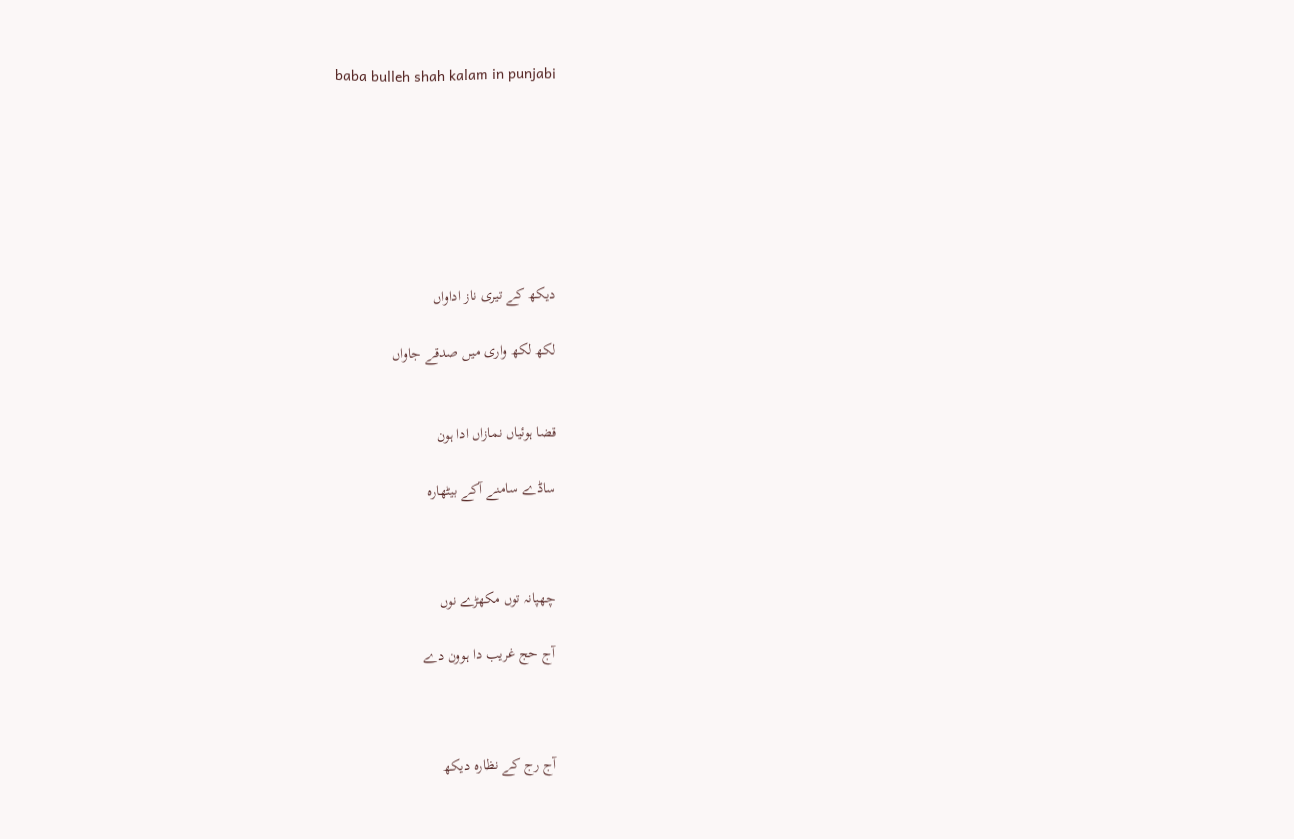baba bulleh shah kalam in punjabi







دیکھ کے تیری ناز اداواں

لکھ لکھ واری میں صدقے جاواں


قضا ہوئیاں نمازاں ادا ہون

ساڈے سامنے آکے بیٹھارہ



چھپانہ توں مکھڑے نوں

آج حج غریب دا ہوون دے



آج رج کے نظارہ دیکھ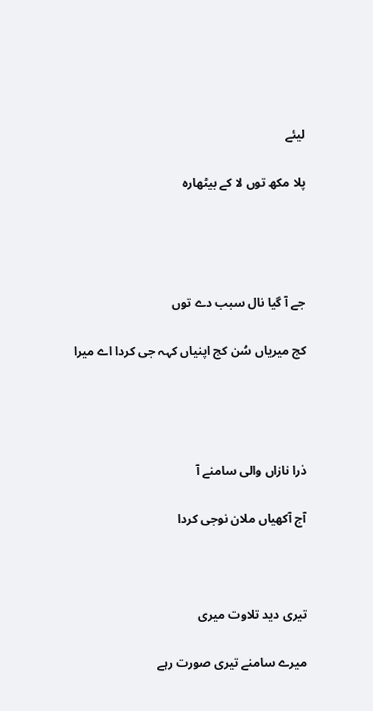لیئے

پلا مکھ توں لا کے بیٹھارہ




جے آ گیا نال سبب دے توں

کج میریاں سُن کج اپنیاں کہہ جی کردا اے میرا




ذرا نازاں والی سامنے آ

آج آکھیاں ملان نوجی کردا



تیری دید تلاوت میری

میرے سامنے تیری صورت رہے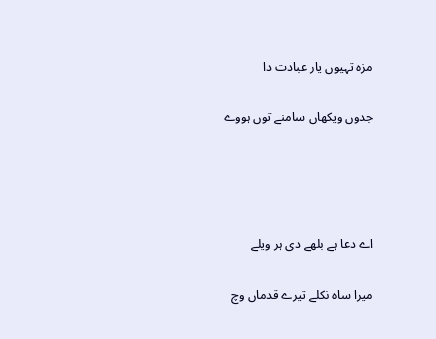مزہ تہیوں یار عبادت دا

جدوں ویکھاں سامنے توں ہووے




اے دعا ہے بلھے دی ہر ویلے

میرا ساہ نکلے تیرے قدماں وچ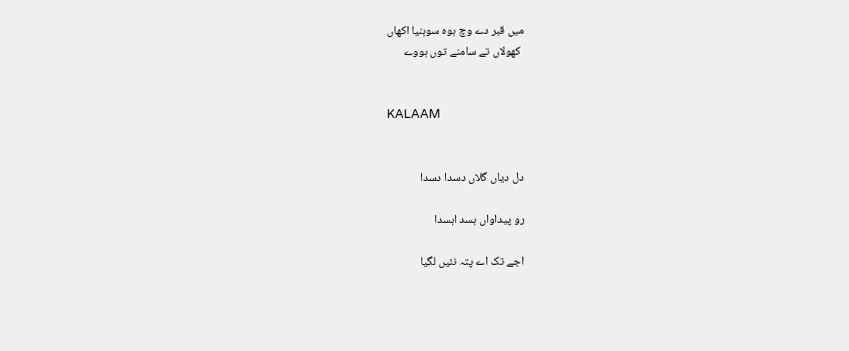میں قبر دے وچ ہوہ سوہنیا اکھاں
 کھولاں تے سامنے توں ہووے


KALAAM


دل دیاں گلاں دسدا دسدا

رو پیداواں ہسد اہسدا

اجے تک اے پتہ نئیں لگیا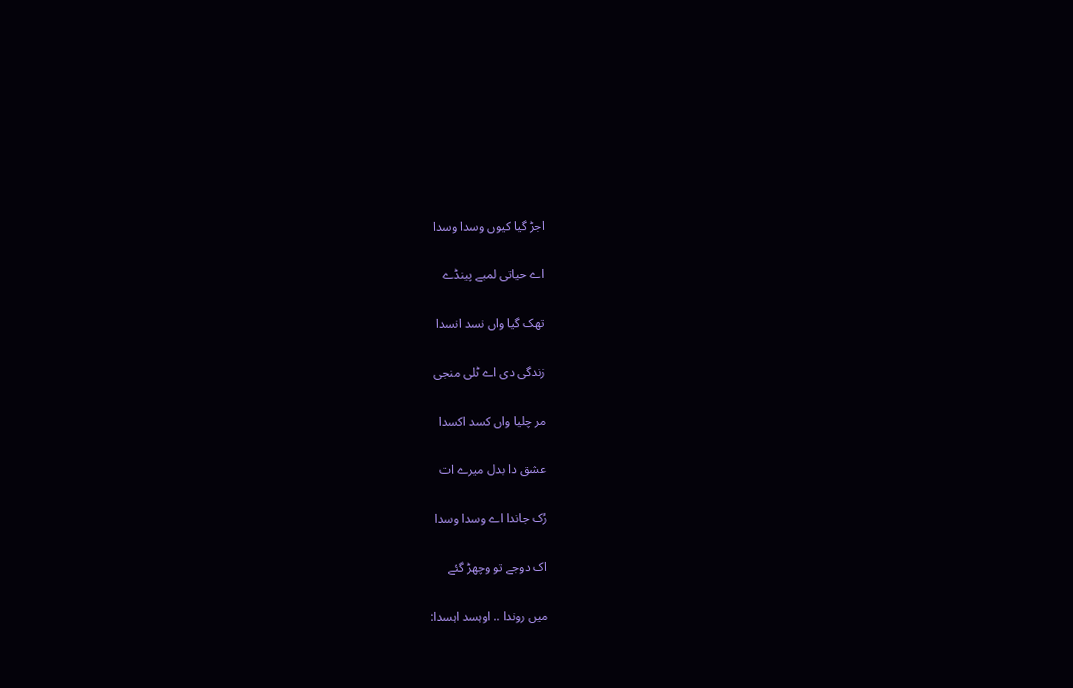اجڑ گیا کیوں وسدا وسدا

اے حیاتی لمبے پینڈے

تھک گیا واں نسد انسدا

زندگی دی اے ٹلی منجی

مر چلیا واں کسد اکسدا

عشق دا بدل میرے ات

رُک جاندا اے وسدا وسدا

اک دوجے تو وچھڑ گئے

میں روندا .. اوہسد اہسدا: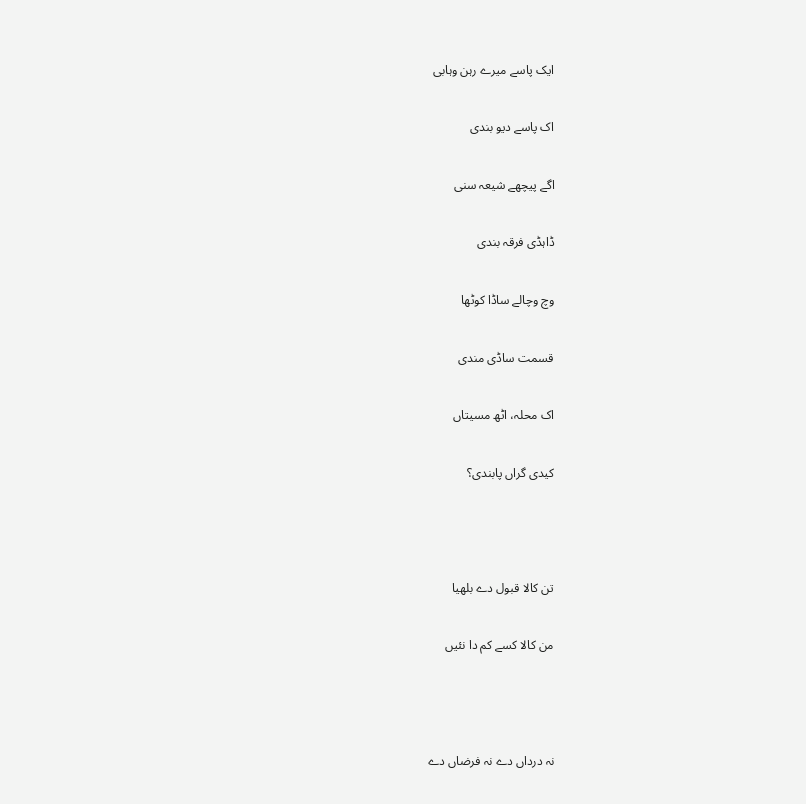ایک پاسے میرے رہن وہابی

اک پاسے دیو بندی

اگے پیچھے شیعہ سنی

ڈاہڈی فرقہ بندی

وچ وچالے ساڈا کوٹھا

قسمت ساڈی مندی

اک محلہ، اٹھ مسیتاں

کیدی گراں پابندی؟



تن کالا قبول دے بلھیا

من کالا کسے کم دا نئیں



نہ درداں دے نہ فرضاں دے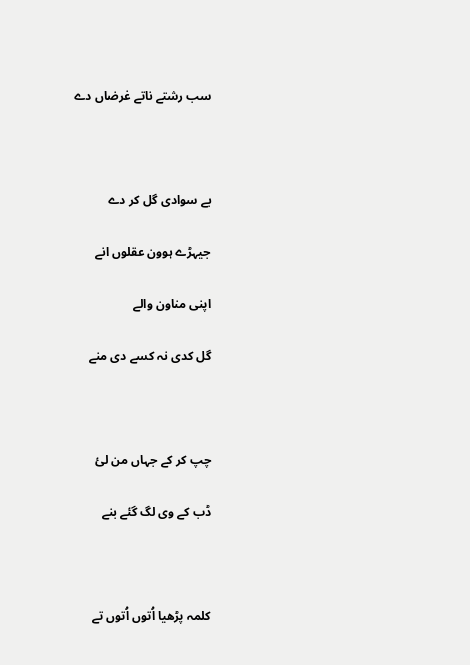سب رشتے ناتے غرضاں دے



بے سوادی گل کر دے

جیہڑے ہوون عقلوں انے

اپنی مناون والے

گل کدی نہ کسے دی منے



چپ کر کے جہاں من لئ

ڈب کے وی لگ گئے بنے



کلمہ پڑھیا اُتوں اُتوں تے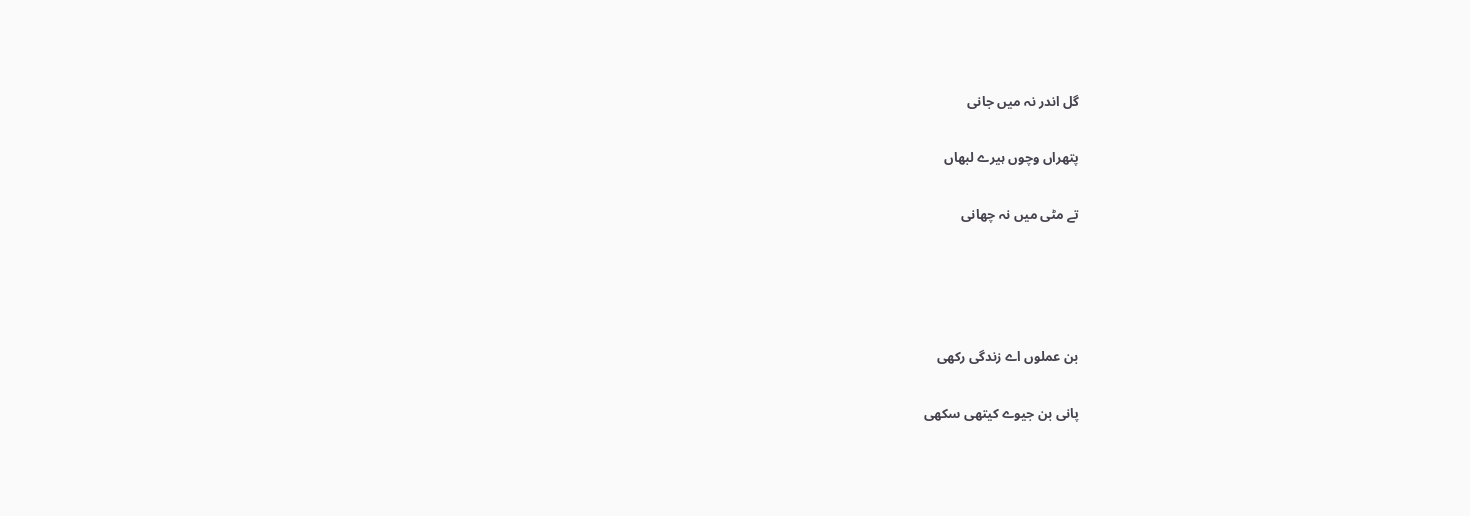گل اندر نہ میں جانی

پتھراں وچوں ہیرے لبھاں

تے مٹی میں نہ چھانی




بن عملوں اے زندگی رکھی

پانی بن جیوے کیتھی سکھی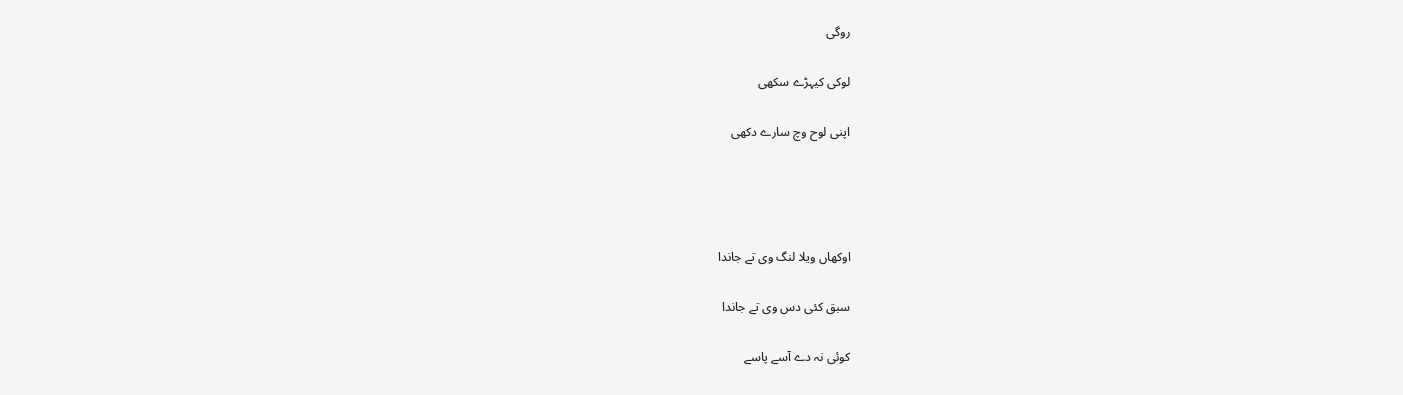روگی

لوکی کیہڑے سکھی

اپنی لوح وچ سارے دکھی




اوکھاں ویلا لنگ وی تے جاندا

سبق کئی دس وی تے جاندا

کوئی نہ دے آسے پاسے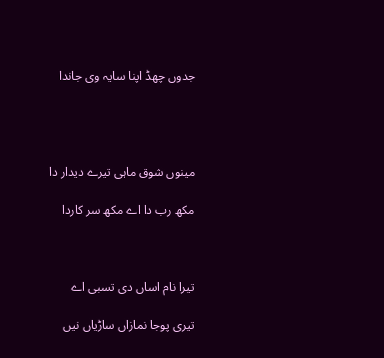جدوں چھڈ اپنا سایہ وی جاندا




مینوں شوق ماہی تیرے دیدار دا

مکھ رب دا اے مکھ سر کاردا



تیرا نام اساں دی تسبی اے

تیری پوجا نمازاں ساڑیاں نیں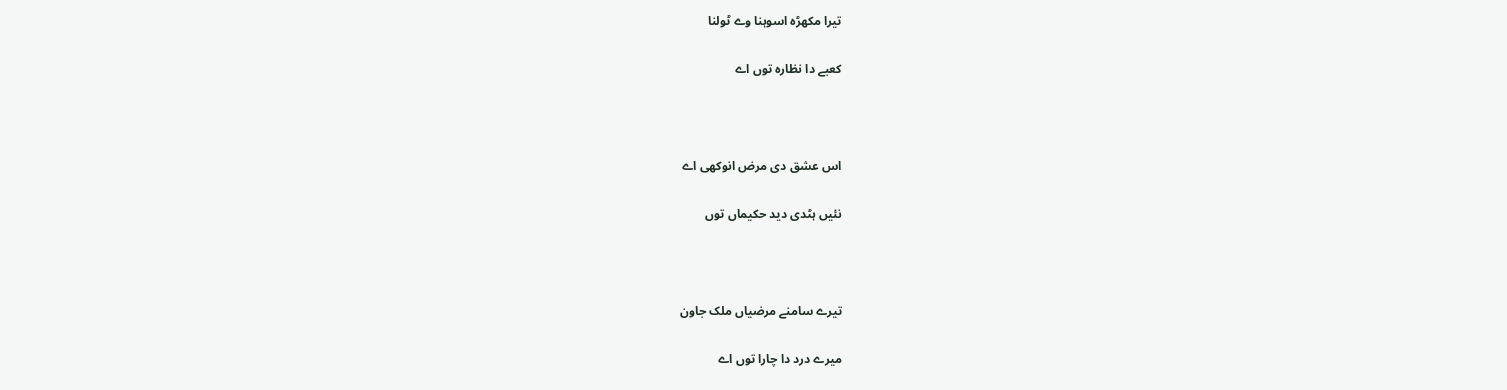تیرا مکھڑہ اسوہنا وے ٹولنا

کعبے دا نظارہ توں اے



اس عشق دی مرض انوکھی اے

نئیں ہٹدی دید حکیماں توں



تیرے سامنے مرضیاں ملک جاون

میرے درد دا چارا توں اے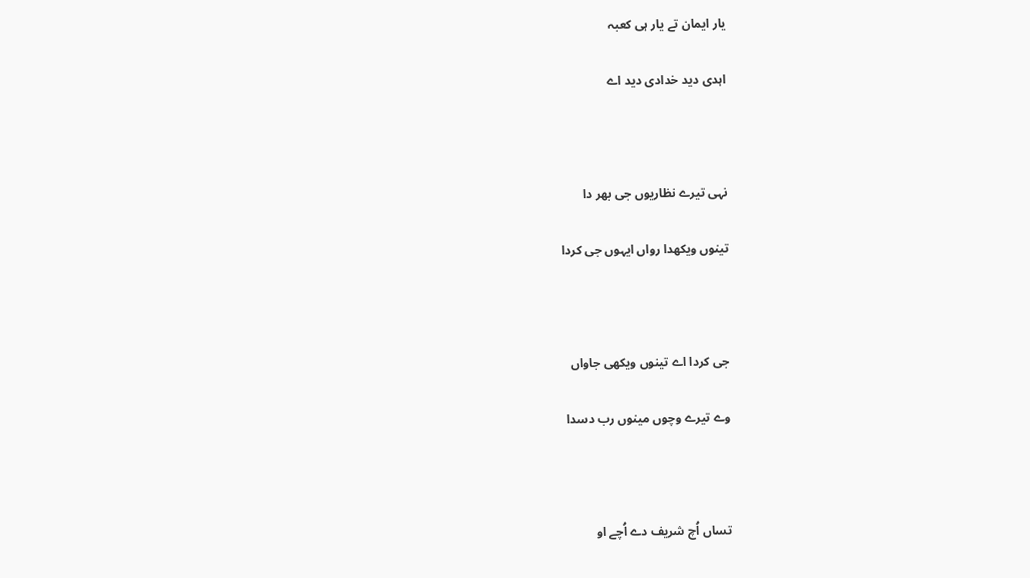یار ایمان تے یار ہی کعبہ

اہدی دید خدادی دید اے



نہی تیرے نظاریوں جی بھر دا

تینوں ویکھدا رواں ایہوں جی کردا



جی کردا اے تینوں ویکھی جاواں

وے تیرے وچوں مینوں رب دسدا



تساں اُچ شریف دے اُچے او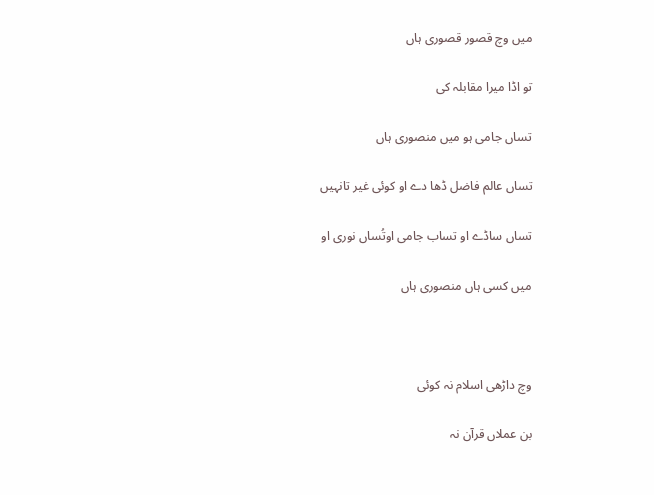میں وچ قصور قصوری ہاں

تو اڈا میرا مقابلہ کی

تساں جامی ہو میں منصوری ہاں

تساں عالم فاضل ڈھا دے او کوئی غیر تانہیں

تساں ساڈے او تساب جامی اوتُساں نوری او

میں کسی ہاں منصوری ہاں



وچ داڑھی اسلام نہ کوئی

بن عملاں قرآن نہ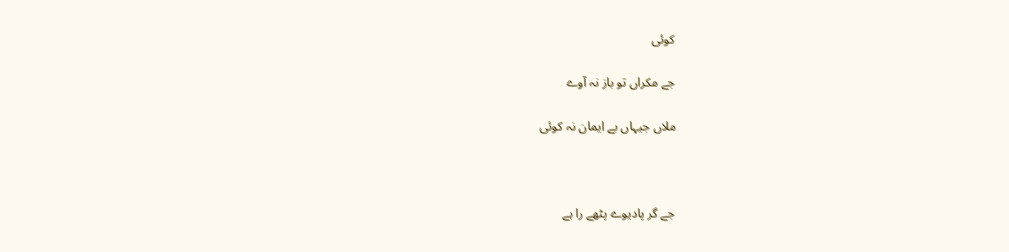کوئی

جے مکراں تو باز نہ آوے

ملاں جیہاں بے ایمان نہ کوئی



جے گر پادیوے پٹھے را ہے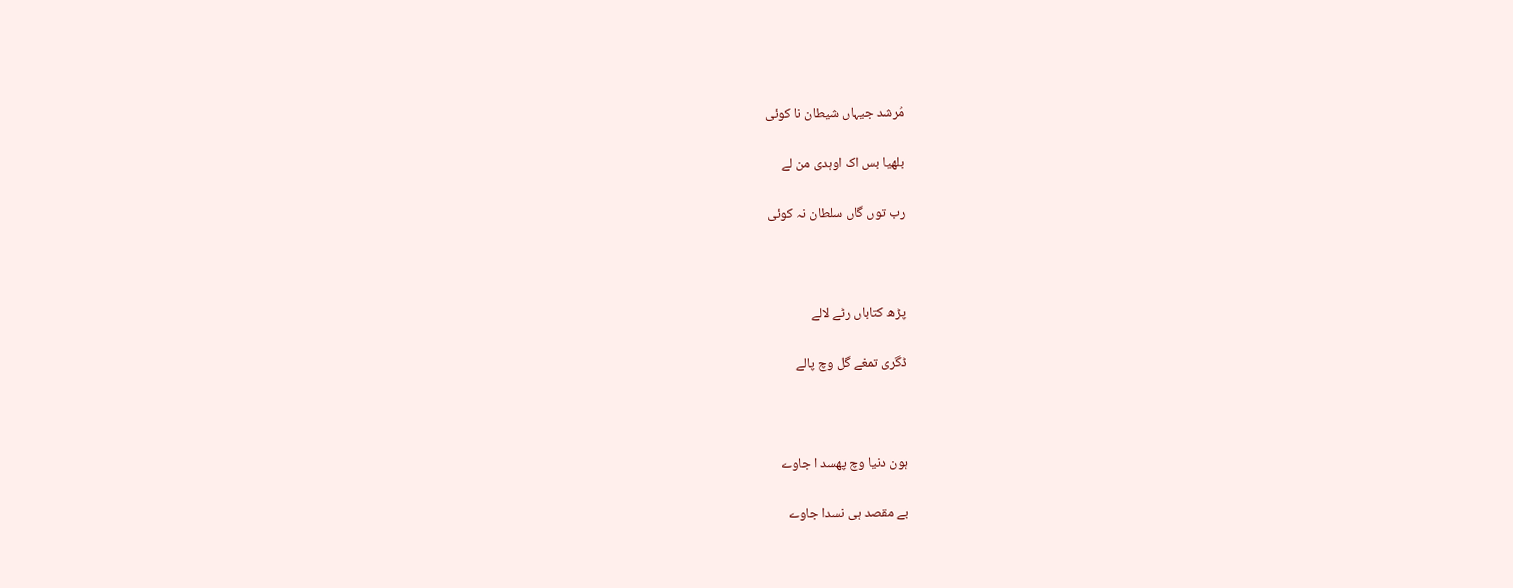مُرشد جیہاں شیطان نا کوئی

بلھیا بس اک اوہدی من لے

رب توں گاں سلطان نہ کوئی



پڑھ کتاباں رٹے لالے

ڈگری تمغے گل وچ پالے



ہون دنیا وچ پھسد ا جاوے

بے مقصد ہی نسدا جاوے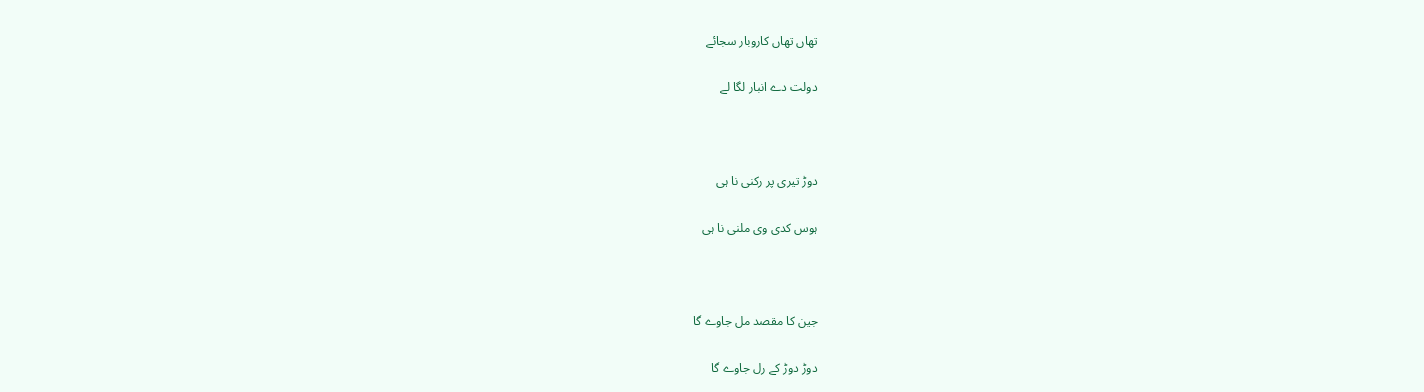تھاں تھاں کاروبار سجائے

دولت دے انبار لگا لے



دوڑ تیری پر رکنی نا ہی

ہوس کدی وی ملنی نا ہی



جین کا مقصد مل جاوے گا

دوڑ دوڑ کے رل جاوے گا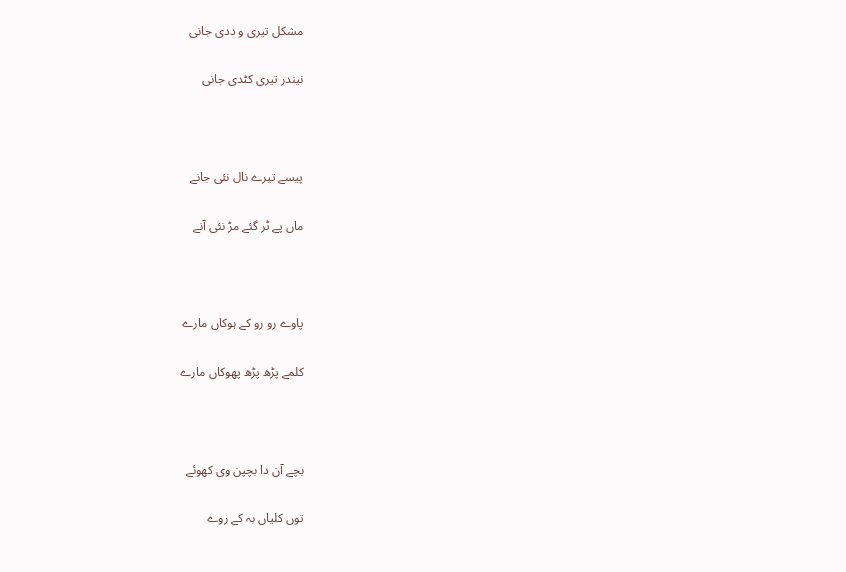مشکل تیری و ددی جانی

نیندر تیری کٹدی جانی



پیسے تیرے نال نئی جانے

ماں پے ٹر گئے مڑ نئی آنے



پاوے رو رو کے ہوکاں مارے

کلمے پڑھ پڑھ پھوکاں مارے



بچے آن دا بچپن وی کھوئے

توں کلیاں بہ کے روے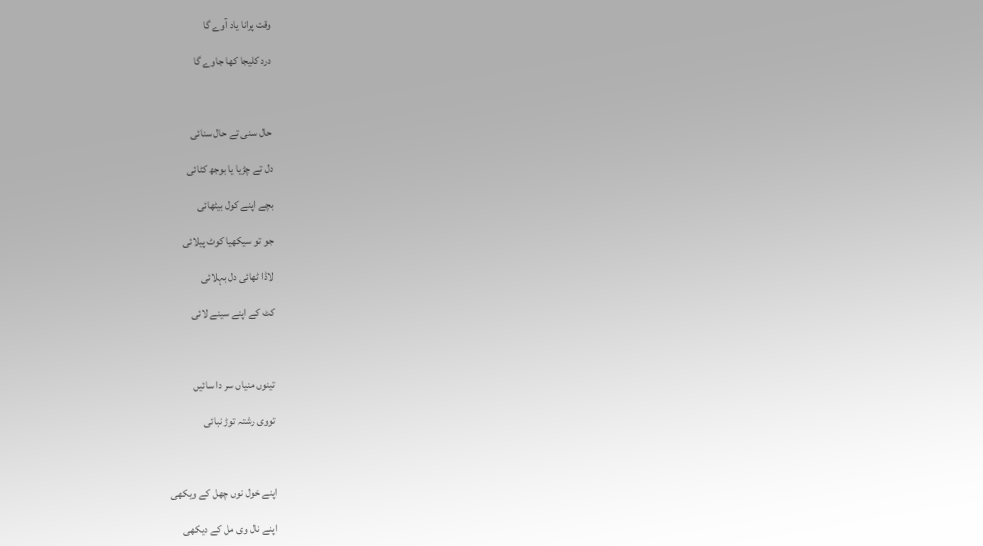وقت پرانا یاد آوے گا

درد کلیجا کھا جاوے گا



حال سنی تے حال سنائی

دل تے چڑیا یا بوجھ کٹائی

بچے اپنے کول بیٹھائی

جو تو سیکھیا کوٹ پیلائی

لاڈا ٹھائی دل بہلائی

کٹ کے اپنے سینے لائی



تینوں منیاں سر دا سائیں

تووی رشتہ توڑ نبائی



اپنے خول نوں چھل کے ویکھی

اپنے نال وی مل کے دیکھی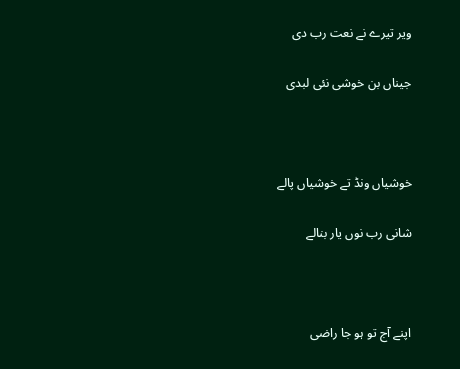ویر تیرے نے نعت رب دی

جیناں بن خوشی نئی لبدی



خوشیاں ونڈ تے خوشیاں پالے

شانی رب نوں یار بنالے



اپنے آج تو ہو جا راضی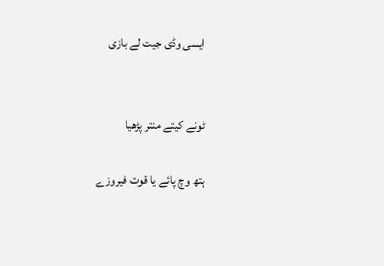ایسی وڈی جیت لے بازی


ٹونے کیتے منتر پڑھیا

ہتھ وچ پائے یا قوت فیروزے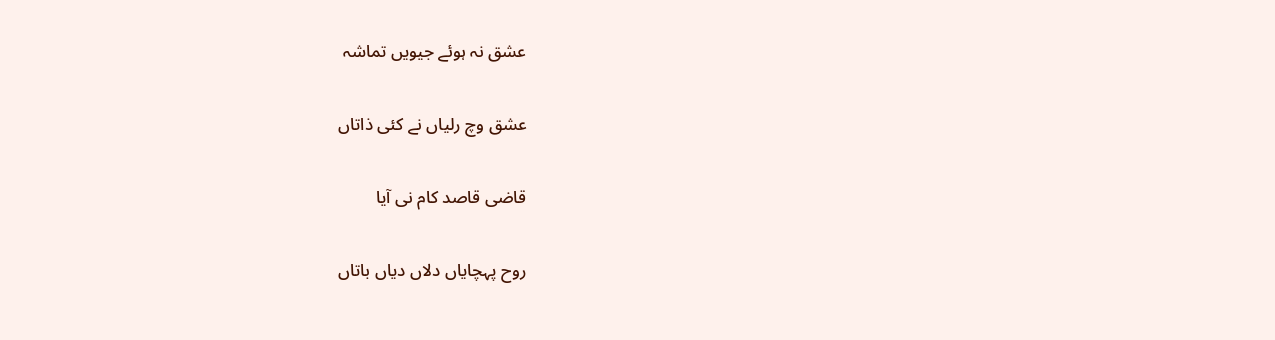عشق نہ ہوئے جیویں تماشہ

عشق وچ رلیاں نے کئی ذاتاں

قاضی قاصد کام نی آیا

روح پہچایاں دلاں دیاں باتاں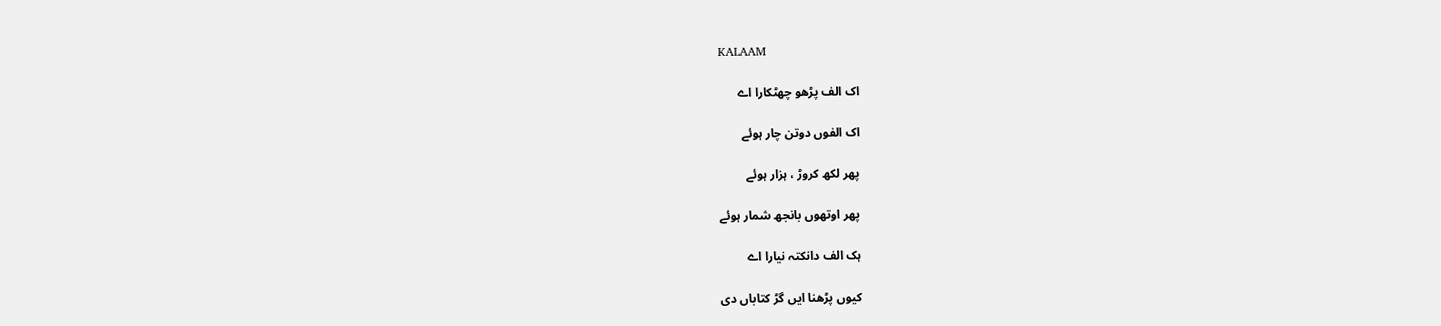KALAAM

اک الف پڑھو چھٹکارا اے

اک الفوں دوتن چار ہوئے

پھر لکھ کروڑ ، ہزار ہوئے

پھر اوتھوں بانجھ شمار ہوئے

ہک الف دانکتہ نیارا اے

کیوں پڑھنا ایں گڑ کتاباں دی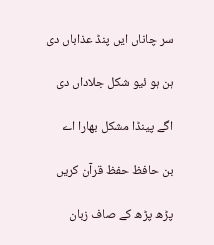سر چاناں ایں پنڈ عذاباں دی

ہن ہو ئیو شکل جلاداں دی

اگے پینڈا مشکل بھارا اے

بن حافظ حفظ قرآن کریں

پڑھ پڑھ کے صاف زبان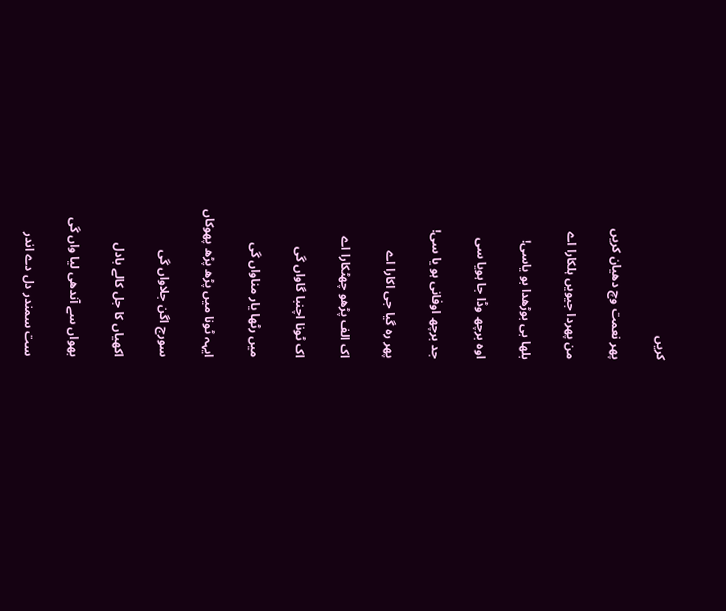کریں

پھر نعمت وچ دھیان کریں

من پھردا جیویں ہلکارا اے

بلھا بی بوڑھدا بو یاسی!

اوه برچھ وڈا جا ہویا سی

جد برچھ اوفانی ہو یا سی!

پھر رہ گیا جی اکارا اے

اک الف پڑھو چھٹکارا اے

اک ٹونا اچنبا گاواں گی

میں رٹھا یار مناواں گی

ایہہ ٹونا میں پڑھ پڑھ پھوکاں

سورج اگن جلاواں گی

اکھیاں کا جل کالے بادل

بھواں سے آندھی لیا واں گی

ست سمندر دل دے اندر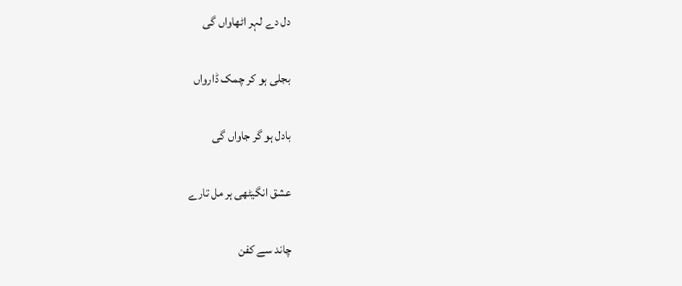دل دے لہر اٹھاواں گی

بجلی ہو کر چمک ڈارواں

بادل ہو گر جاواں گی

عشق انگیٹھی ہر مل تارے

چاند سے کفن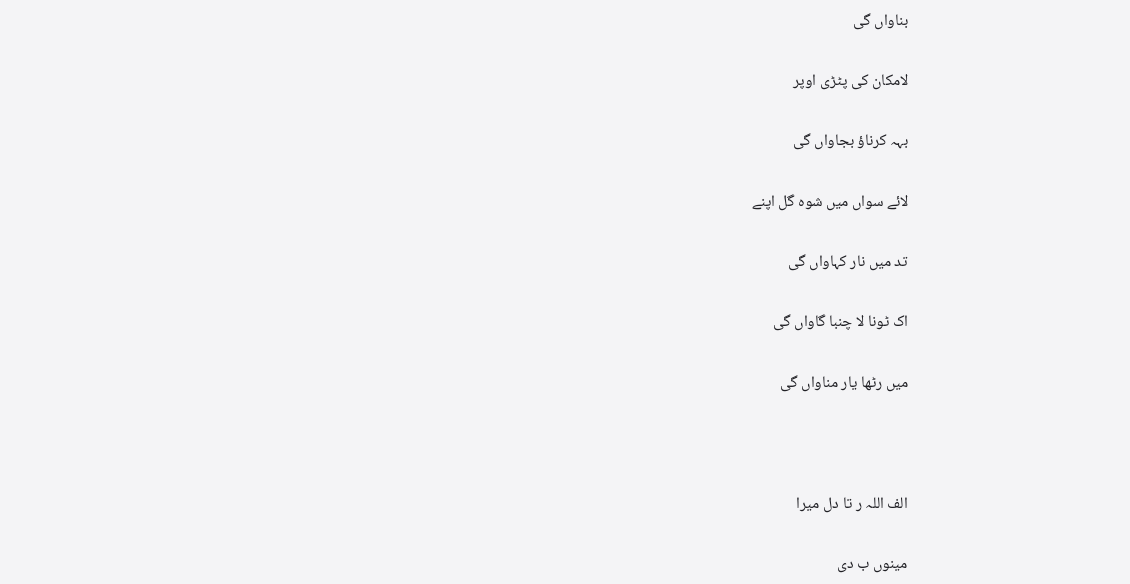بناواں گی

لامکان کی پٹڑی اوپر

بہہ کرناؤ بجاواں گی

لائے سواں میں شوہ گل اپنے

تد میں نار کہاواں گی

اک ٹونا لا چنبا گاواں گی

میں رٹھا یار مناواں گی



الف اللہ ر تا دل میرا

مینوں ب دی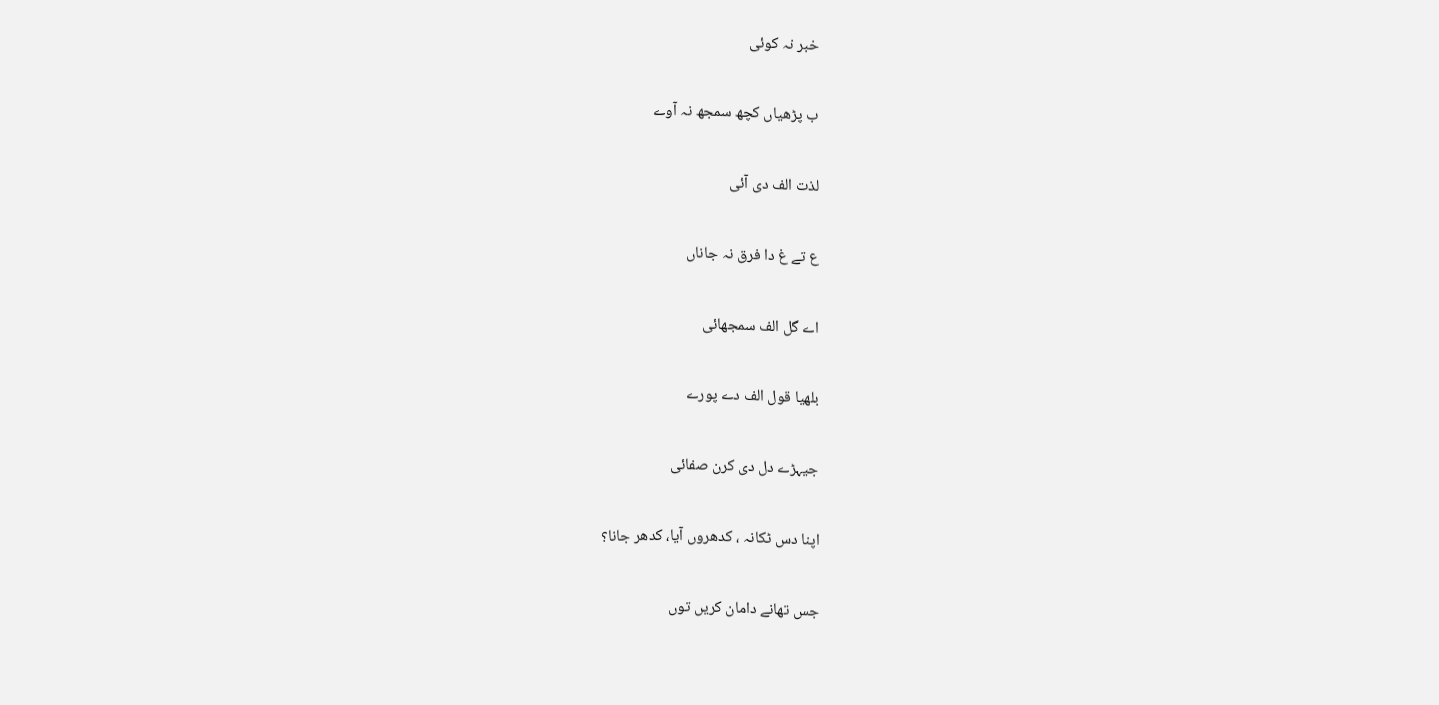خبر نہ کوئی

ب پڑھیاں کچھ سمجھ نہ آوے

لذت الف دی آئی

ع تے غ دا فرق نہ جاناں

اے گل الف سمجھائی

بلھیا قول الف دے پورے

جیہڑے دل دی کرن صفائی

اپنا دس ٹکانہ ، کدھروں آیا، کدھر جانا؟

جس تھانے دامان کریں توں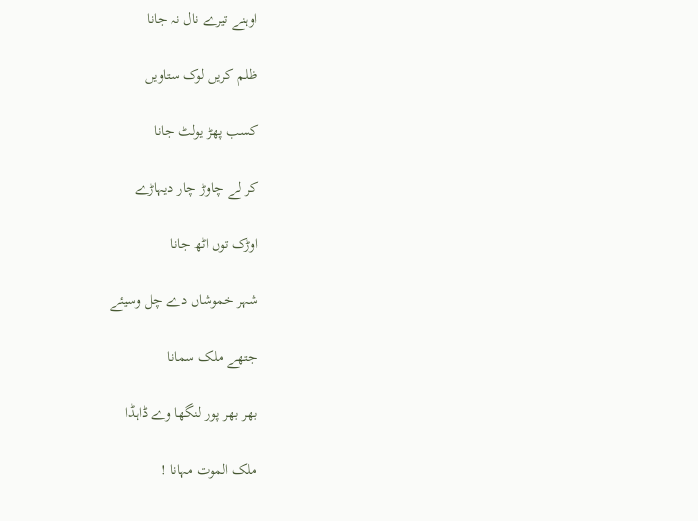اوہنے تیرے نال نہ جانا

ظلم کریں لوک ستاویں

کسب پھڑ یولٹ جانا

کر لے چاوڑ چار دیہاڑے

اوڑک توں اٹھ جانا

شہر خموشاں دے چل وسیئے

جتھے ملک سمانا

بھر بھر پور لنگھا وے ڈاہڈا

ملک الموت مہانا !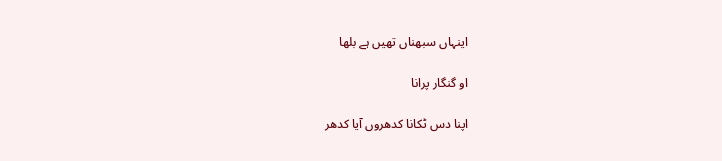اینہاں سبھناں تھیں ہے بلھا

او گنگار پرانا

اپنا دس ٹکانا کدھروں آیا کدھر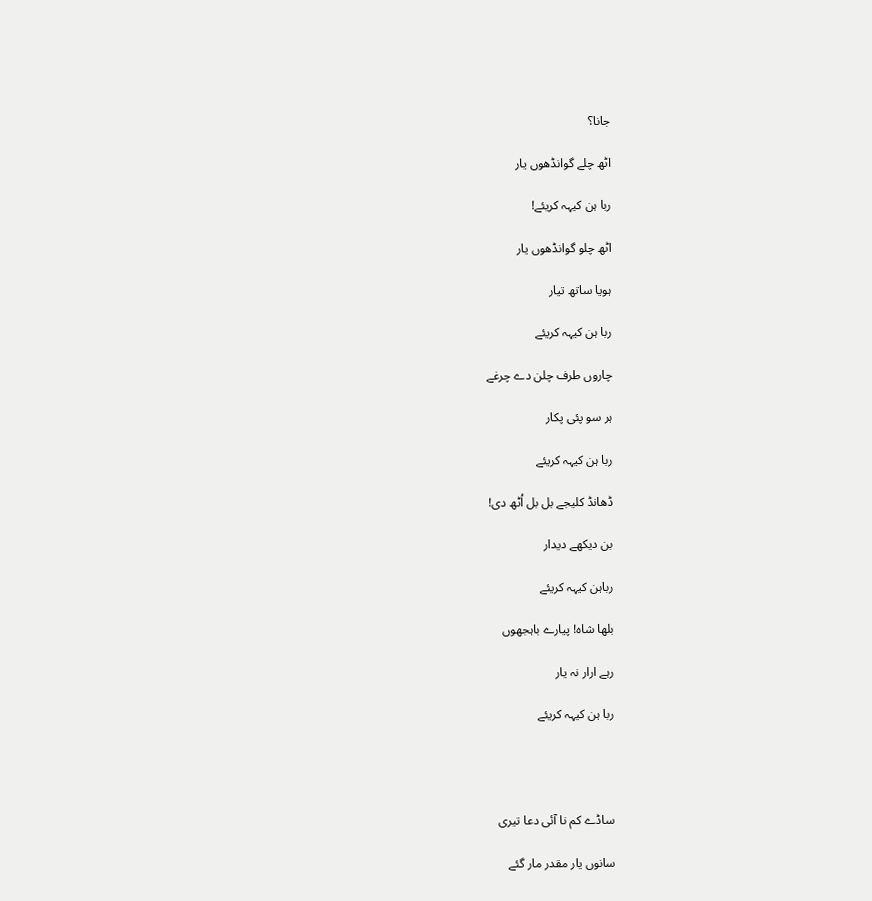جانا؟

اٹھ چلے گوانڈھوں یار

ربا ہن کیہہ کریئے!

اٹھ چلو گوانڈھوں یار

ہویا ساتھ تیار

ربا ہن کیہہ کریئے

چاروں طرف چلن دے چرغے

ہر سو پئی پکار

ربا ہن کیہہ کریئے

ڈھانڈ کلیجے بل بل اُٹھ دی!

بن دیکھے دیدار

رباہن کیہہ کریئے

بلھا شاہ! پیارے باہجھوں

رہے ارار نہ یار

ربا ہن کیہہ کریئے




ساڈے کم نا آئی دعا تیری

سانوں یار مقدر مار گئے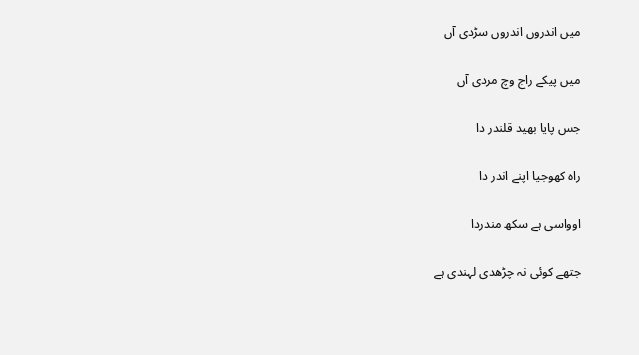میں اندروں اندروں سڑدی آں

میں پیکے راج وچ مردی آں

جس پایا بھید قلندر دا

راہ کھوجیا اپنے اندر دا

اوواسی ہے سکھ مندردا

جتھے کوئی نہ چڑھدی لہندی ہے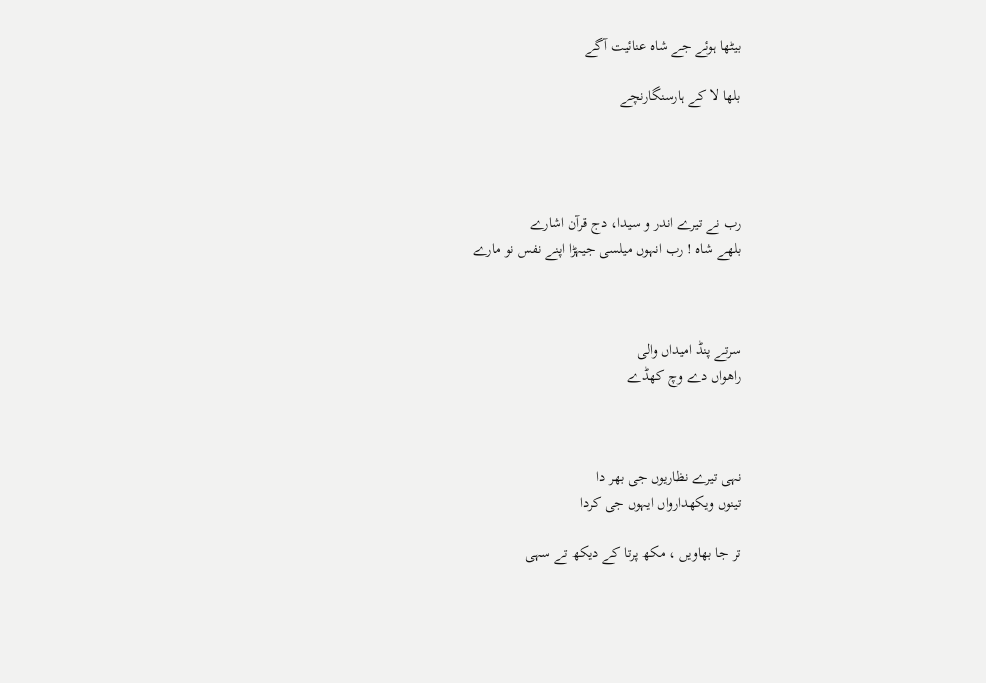بیٹھا ہوئے جے شاہ عنائیت آگے

بلھا لا کے ہارسنگارنچے




رب نے تیرے اندر و سیدا، دج قرآن اشارے
بلھے شاہ ! رب انہوں میلسی جیہڑا اپنے نفس نو مارے



سرتے پنڈ امیداں والی
راھواں دے وچ کھڈے



نہی تیرے نظاریوں جی بھر دا
تینوں ویکھدارواں ایہوں جی کردا

تر جا بھاویں ، مکھ پرتا کے دیکھ تے سہی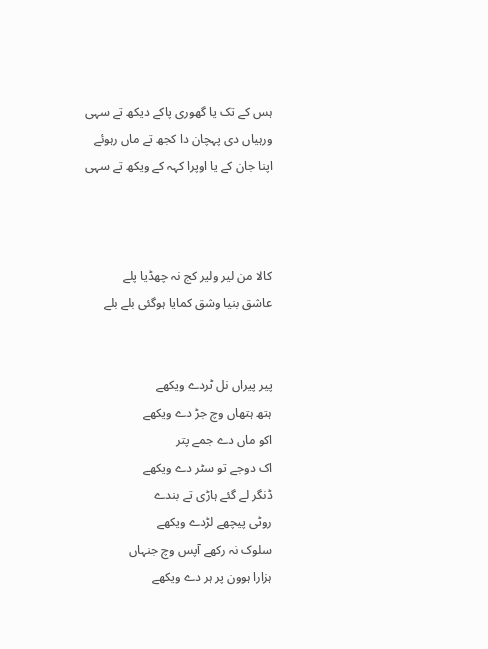ہس کے تک یا گھوری پاکے دیکھ تے سہی
ورہیاں دی پہچان دا کجھ تے ماں رہوئے
اپنا جان کے یا اوپرا کہہ کے ویکھ تے سہی



کالا من لیر ولیر کج نہ چھڈیا پلے
عاشق بنیا وشق کمایا ہوگئی بلے بلے


پیر پیراں نل ٹردے ویکھے
ہتھ ہتھاں وچ جڑ دے ویکھے
اکو ماں دے جمے پتر
اک دوجے تو سٹر دے ویکھے
ڈنگر لے گئے ہاڑی تے بندے
روٹی پیچھے لڑدے ویکھے
سلوک نہ رکھے آپس وچ جنہاں
ہزارا ہوون پر ہر دے ویکھے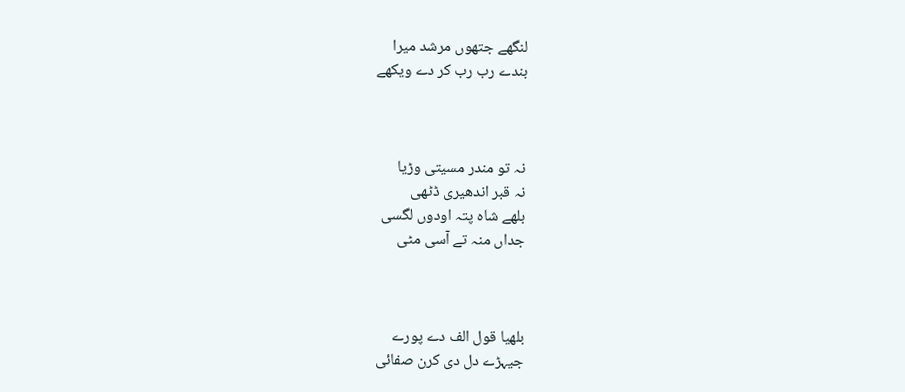لنگھے جتھوں مرشد میرا
بندے رب رب کر دے ویکھے



نہ تو مندر مسیتی وڑیا
نہ قبر اندھیری ڈٹھی
بلھے شاہ پتہ اودوں لگسی
جداں منہ تے آسی مٹی



بلھیا قول الف دے پورے
جیہڑے دل دی کرن صفائی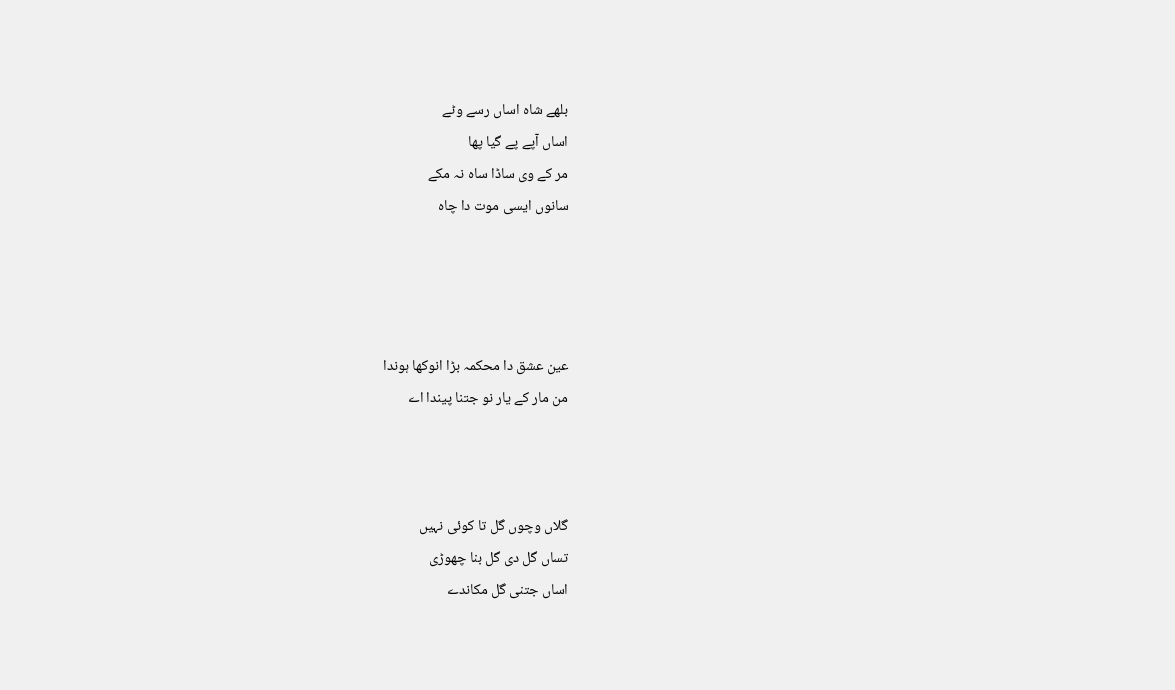بلھے شاہ اساں رسے وٹے
اساں آپے پے گیا پھا
مر کے وی ساڈا ساہ نہ مکے
سانوں ایسی موت دا چاه




عین عشق دا محکمہ بڑا انوکھا ہوندا
من مار کے یار نو جتنا پیندا اے



گلاں وچوں گل تا کوئی نہیں
تساں گل دی گل بنا چھوڑی
اساں جتنی گل مکاندے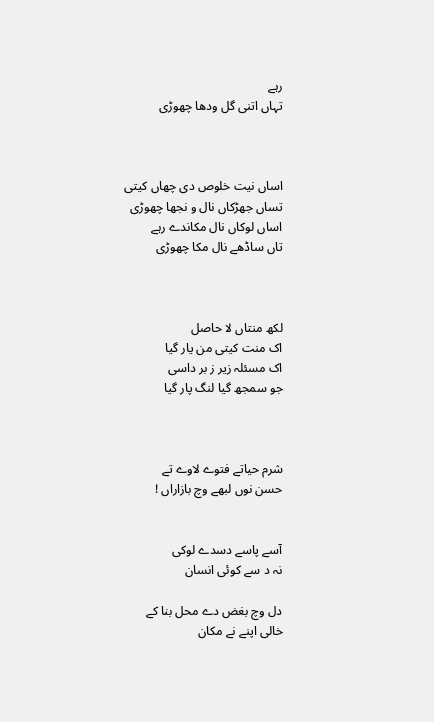رہے
تہاں اتنی گل ودھا چھوڑی



اساں نیت خلوص دی چھاں کیتی
تساں جھڑکاں نال و نجھا چھوڑی
اساں لوکاں نال مکاندے رہے
تاں ساڈھے نال مکا چھوڑی



لکھ منتاں لا حاصل
اک منت کیتی من یار گیا
اک مسئلہ زیر ز بر داسی
جو سمجھ گیا لنگ پار گیا



شرم حیاتے فتوے لاوے تے
حسن نوں لبھے وچ بازاراں !


آسے پاسے دسدے لوکی
نہ د سے کوئی انسان

دل وچ بغض دے محل بنا کے
خالی اپنے نے مکان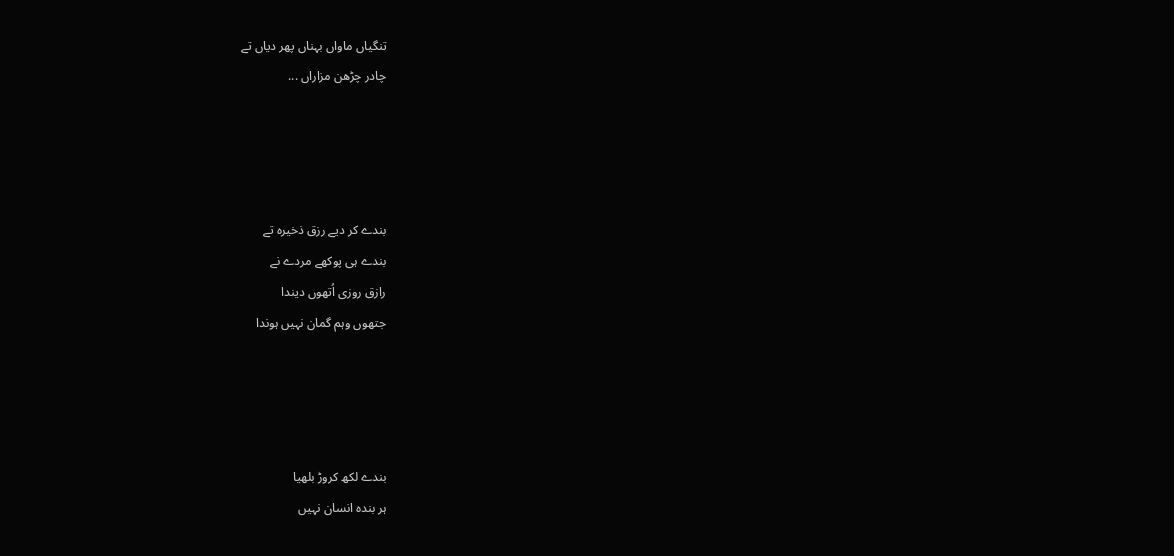تنگیاں ماواں بہناں پھر دیاں تے
چادر چڑھن مزاراں ...




بندے کر دیے رزق ذخیرہ تے
بندے ہی پوکھے مردے نے
رازق روزی اُتھوں دیندا
جتھوں وہم گمان نہیں ہوندا




بندے لکھ کروڑ بلھیا
ہر بندہ انسان نہیں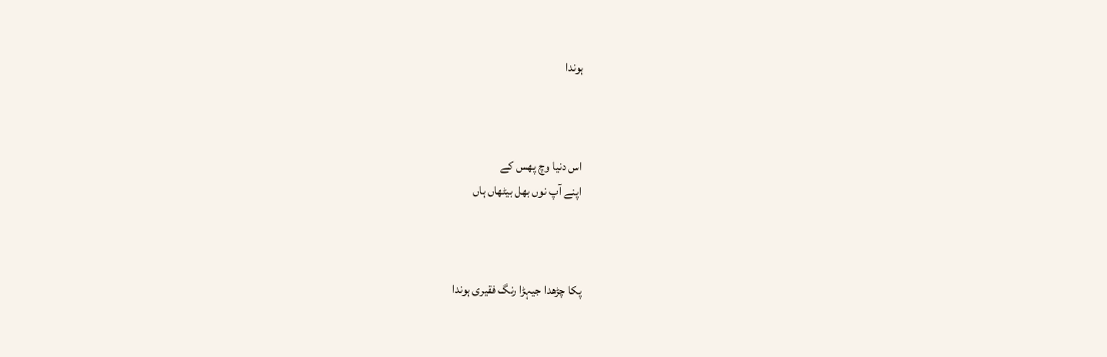ہوندا



اس دنیا وچ پھس کے
اپنے آپ نوں بھل بیٹھاں ہاں



پکا چڑھدا جیہڑا رنگ فقیری ہوندا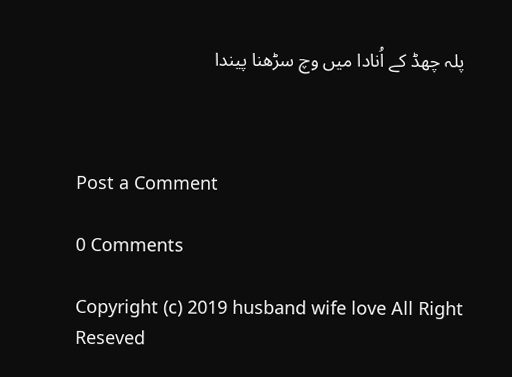پلہ چھڈ کے اُنادا میں وچ سڑھنا پیندا



Post a Comment

0 Comments

Copyright (c) 2019 husband wife love All Right Reseved